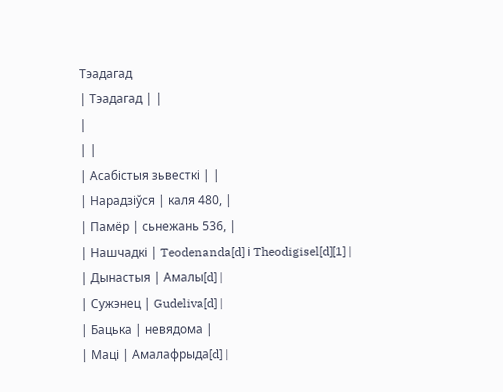Тэадагад
| Тэадагад | |
|
| |
| Асабістыя зьвесткі | |
| Нарадзіўся | каля 480, |
| Памёр | сьнежань 536, |
| Нашчадкі | Teodenanda[d] і Theodigisel[d][1] |
| Дынастыя | Амалы[d] |
| Сужэнец | Gudeliva[d] |
| Бацька | невядома |
| Маці | Амалафрыда[d] |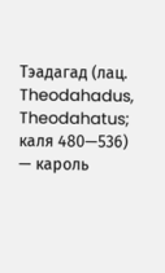Тэадагад (лац. Theodahadus, Theodahatus; каля 480—536) — кароль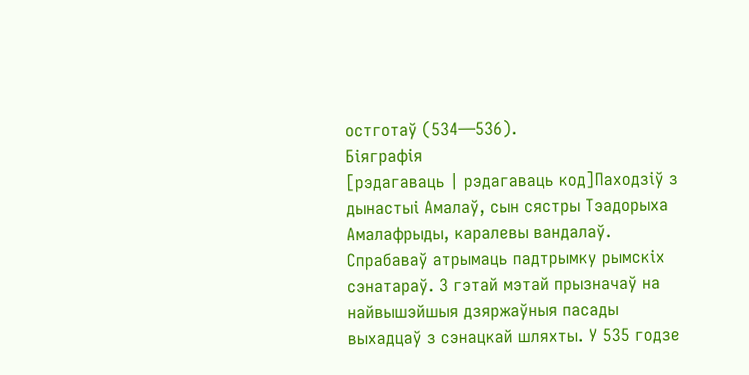остготаў (534—536).
Біяграфія
[рэдагаваць | рэдагаваць код]Паходзіў з дынастыі Амалаў, сын сястры Тэадорыха Амалафрыды, каралевы вандалаў.
Спрабаваў атрымаць падтрымку рымскіх сэнатараў. З гэтай мэтай прызначаў на найвышэйшыя дзяржаўныя пасады выхадцаў з сэнацкай шляхты. У 535 годзе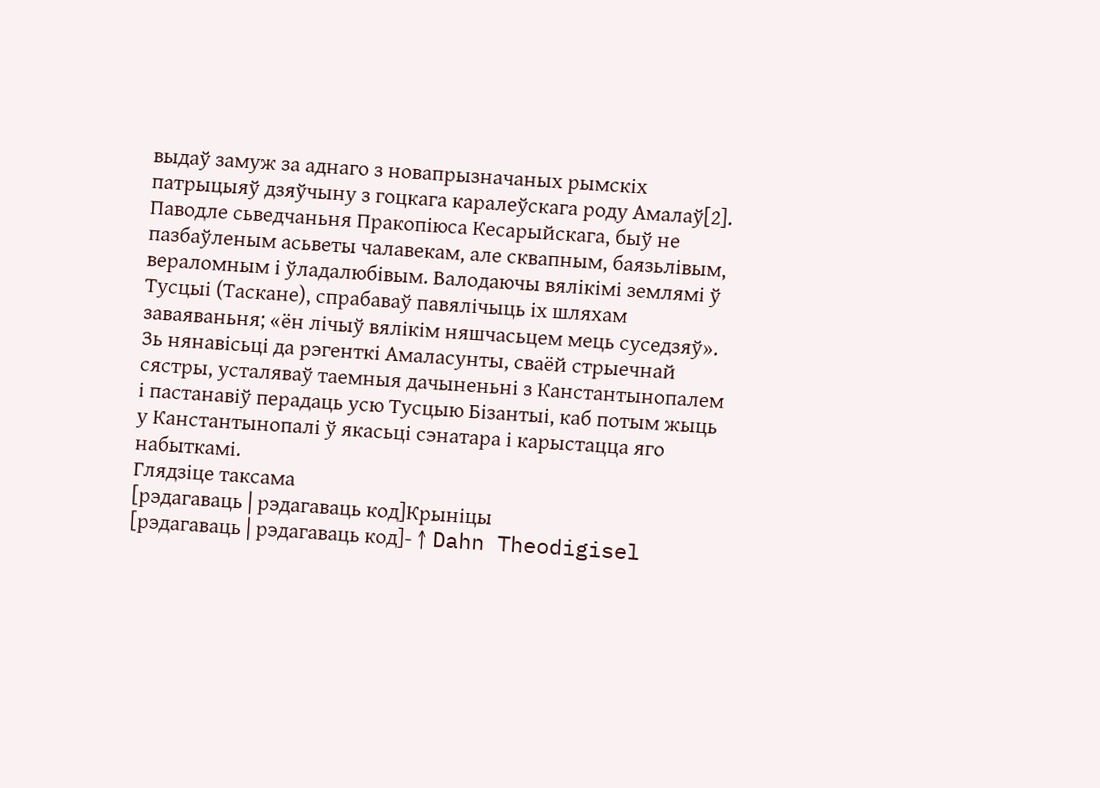выдаў замуж за аднаго з новапрызначаных рымскіх патрыцыяў дзяўчыну з гоцкага каралеўскага роду Амалаў[2].
Паводле сьведчаньня Пракопіюса Кесарыйскага, быў не пазбаўленым асьветы чалавекам, але сквапным, баязьлівым, вераломным і ўладалюбівым. Валодаючы вялікімі землямі ў Тусцыі (Таскане), спрабаваў павялічыць іх шляхам заваяваньня; «ён лічыў вялікім няшчасьцем мець суседзяў». Зь нянавісьці да рэгенткі Амаласунты, сваёй стрыечнай сястры, усталяваў таемныя дачыненьні з Канстантынопалем і пастанавіў перадаць усю Тусцыю Бізантыі, каб потым жыць у Канстантынопалі ў якасьці сэнатара і карыстацца яго набыткамі.
Глядзіце таксама
[рэдагаваць | рэдагаваць код]Крыніцы
[рэдагаваць | рэдагаваць код]- ↑ Dahn Theodigisel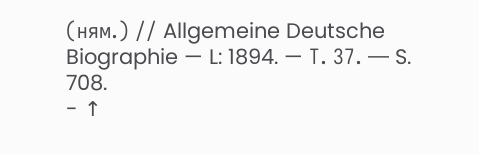(ням.) // Allgemeine Deutsche Biographie — L: 1894. — Т. 37. — S. 708.
- ↑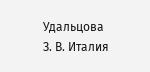Удальцова З. В. Италия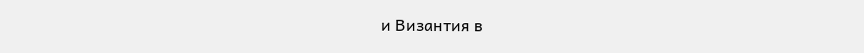и Византия в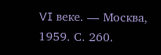VI веке. — Москва, 1959. С. 260.